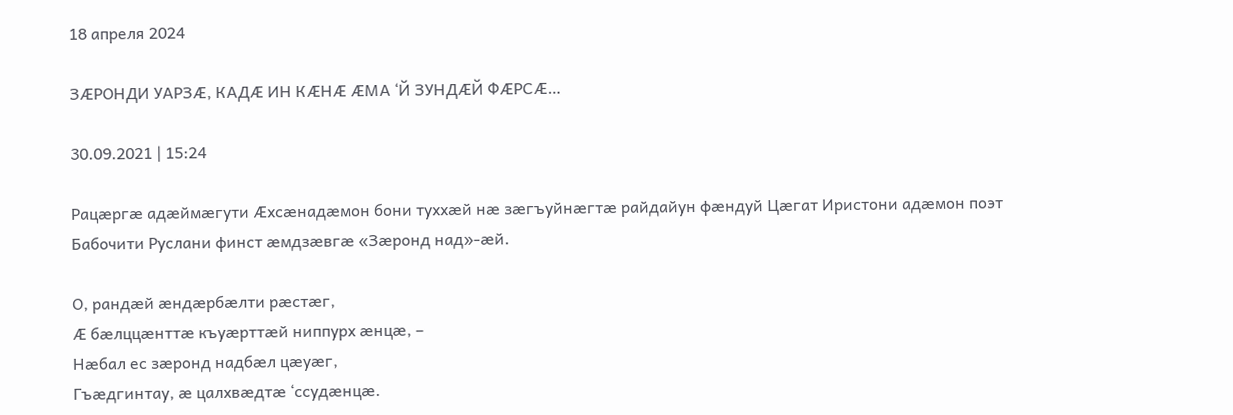18 апреля 2024

ЗӔРОНДИ УАРЗӔ, КАДӔ ИН КӔНӔ ӔМА ‘Й ЗУНДӔЙ ФӔРСӔ…

30.09.2021 | 15:24

Рацӕргӕ адӕймӕгути Ӕхсӕнадӕмон бони туххӕй нӕ зӕгъуйнӕгтӕ райдайун фӕндуй Цӕгат Иристони адӕмон поэт Бабочити Руслани финст ӕмдзӕвгӕ «Зӕронд над»-ӕй.

О, рандӕй ӕндӕрбӕлти рӕстӕг,
Ӕ бӕлццӕнттӕ къуӕрттӕй ниппурх ӕнцӕ, –
Нӕбал ес зӕронд надбӕл цӕуӕг,
Гъӕдгинтау, ӕ цалхвӕдтӕ ‘ссудӕнцӕ.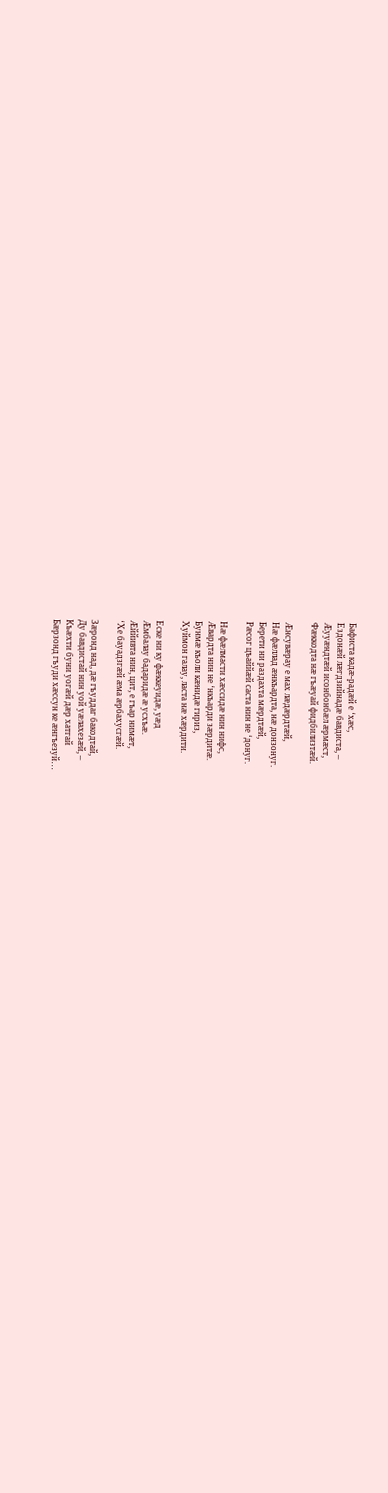Бафиста кадӕ-радӕй е ‘хӕс,
Ездонӕй лӕгдзийнадӕ бавдиста, –
Ӕууӕндтӕй исонбонбӕл ӕрмӕст,
Фӕккодта нӕ гъӕуай фидбилизтӕй.

Ӕнсувӕрау е мах лӕдӕрдтӕй,
Нӕ фӕллад ӕнкъардта, нӕ донзонуг.
Берети ни раздахта мӕрдтӕй,
Рӕсог цъаййӕй саста нин не ‘донуг.

Нӕ фӕлмасти хӕссидӕ нин нифс,
Ӕвардта нин не ‘нкъарди зӕрдитӕ.
Бунмӕ къоли кӕнидӕ гириз,
Хуймон галау, ласта нӕ хӕрдити.

Еске ни ку фӕккеуидӕ, уӕд
Ӕмбалау бадаридӕ ӕ усхъӕ.
Ӕййивта нин, цит, е гъар нимӕт,
‘Хе бауадзгӕй ӕма ӕрбахусгӕй.

Зӕронд над, дӕ гъуддаг бакодтай,
Ду бавдистай нин уой уӕлахезӕй, –
Къӕхти буни уогӕй дӕр хатгай
Бӕрзонд гъуди хӕссун ке ӕнгъезуй…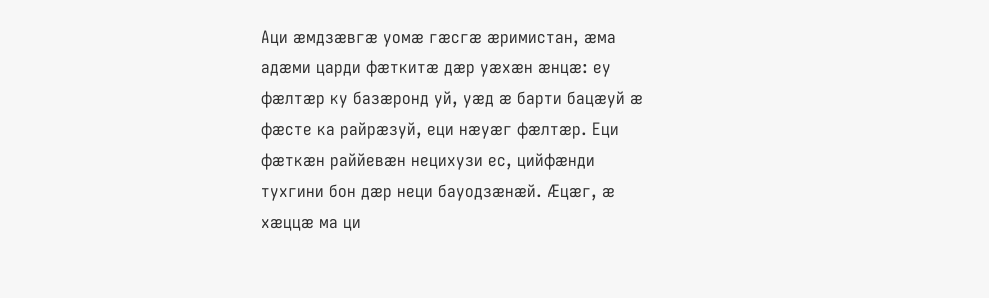Аци ӕмдзӕвгӕ уомӕ гӕсгӕ ӕримистан, ӕма адӕми царди фӕткитӕ дӕр уӕхӕн ӕнцӕ: еу фӕлтӕр ку базӕронд уй, уӕд ӕ барти бацӕуй ӕ фӕсте ка райрӕзуй, еци нӕуӕг фӕлтӕр. Еци фӕткӕн раййевӕн нецихузи ес, цийфӕнди тухгини бон дӕр неци бауодзӕнӕй. Ӕцӕг, ӕ хӕццӕ ма ци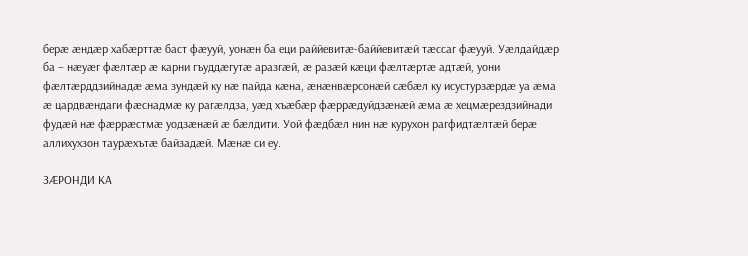берӕ ӕндӕр хабӕрттӕ баст фӕууй, уонӕн ба еци раййевитӕ-баййевитӕй тӕссаг фӕууй. Уӕлдайдӕр ба – нӕуӕг фӕлтӕр ӕ карни гъуддӕгутӕ аразгӕй, ӕ разӕй кӕци фӕлтӕртӕ адтӕй, уони фӕлтӕрддзийнадӕ ӕма зундӕй ку нӕ пайда кӕна, ӕнӕнвӕрсонӕй сӕбӕл ку исустурзӕрдӕ уа ӕма ӕ цардвӕндаги фӕснадмӕ ку рагӕлдза, уӕд хъӕбӕр фӕррӕдуйдзӕнӕй ӕма ӕ хецмӕрездзийнади фудӕй нӕ фӕррӕстмӕ уодзӕнӕй ӕ бӕлдити. Уой фӕдбӕл нин нӕ курухон рагфидтӕлтӕй берӕ аллихухзон таурӕхътӕ байзадӕй. Мӕнӕ си еу.

ЗӔРОНДИ КА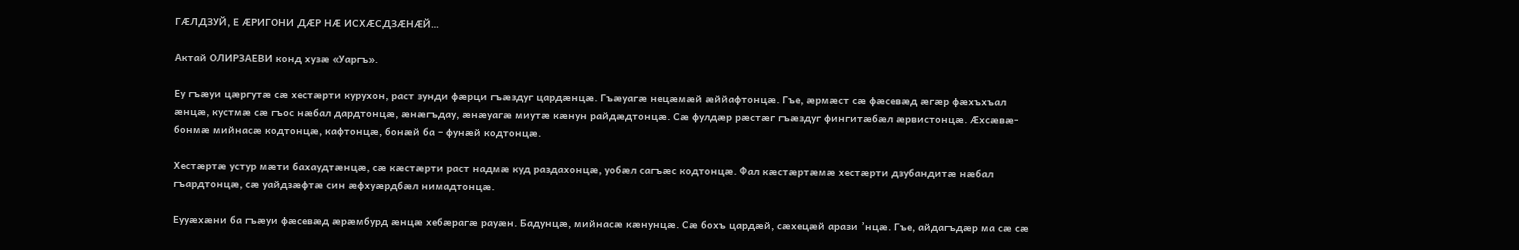ГӔЛДЗУЙ, Е ӔРИГОНИ ДӔР НӔ ИСХӔСДЗӔНӔЙ…

Актай ОЛИРЗАЕВИ конд хузæ «Уаргъ».

Еу гъӕуи цӕргутӕ сӕ хестӕрти курухон, раст зунди фӕрци гъӕздуг цардӕнцӕ. Гъӕуагӕ нецӕмӕй ӕййафтонцӕ. Гъе, ӕрмӕст сӕ фӕсевӕд ӕгӕр фӕхъхъал ӕнцӕ, кустмӕ сӕ гъос нӕбал дардтонцӕ, ӕнӕгъдау, ӕнӕуагӕ миутӕ кӕнун райдӕдтонцӕ. Сӕ фулдӕр рӕстӕг гъӕздуг фингитӕбӕл ӕрвистонцӕ. Ӕхсӕвӕ-бонмӕ мийнасӕ кодтонцӕ, кафтонцӕ, бонӕй ба – фунӕй кодтонцӕ.

Хестӕртӕ устур мӕти бахаудтӕнцӕ, сӕ кӕстӕрти раст надмӕ куд раздахонцӕ, уобӕл сагъӕс кодтонцӕ. Фал кӕстӕртӕмӕ хестӕрти дзубандитӕ нӕбал гъардтонцӕ, сӕ уайдзӕфтӕ син ӕфхуӕрдбӕл нимадтонцӕ.

Еууӕхӕни ба гъӕуи фӕсевӕд ӕрӕмбурд ӕнцӕ хебӕрагӕ рауӕн. Бадунцӕ, мийнасӕ кӕнунцӕ. Сӕ бохъ цардӕй, сӕхецӕй арази ’нцӕ. Гъе, айдагъдӕр ма сӕ сӕ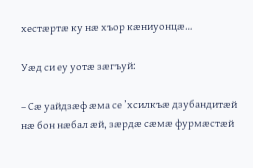хестӕртӕ ку нӕ хъор кӕниуонцӕ…

Уӕд си еу уотӕ зӕгъуй:

– Сӕ уайдзӕф ӕма се ’хсилкъӕ дзубандитӕй нӕ бон нӕбал ӕй, зӕрдӕ сӕмӕ фурмӕстӕй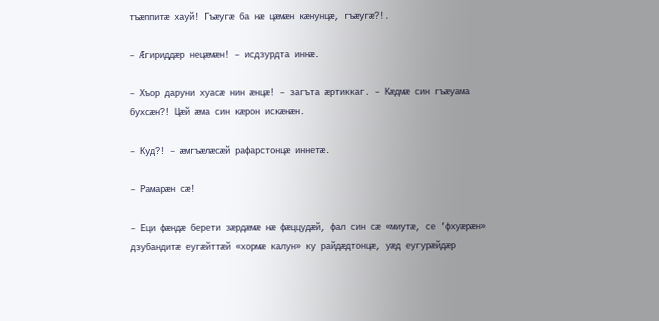тъӕппитӕ хауй! Гъӕугӕ ба нӕ цӕмӕн кӕнунцӕ, гъӕугӕ?!.

– Ӕгириддӕр нецӕмӕн! – исдзурдта иннӕ.

– Хъор даруни хуасӕ нин ӕнцӕ! – загъта ӕртиккаг. – Кӕдмӕ син гъӕуама бухсӕн?! Цӕй ӕма син кӕрон искӕнӕн.

– Куд?! – ӕмгъӕлӕсӕй рафарстонцӕ иннетӕ.

– Рамарӕн сӕ!

– Еци фӕндӕ берети зӕрдӕмӕ нӕ фӕццудӕй, фал син сӕ «миутӕ, се ’фхуӕрӕн» дзубандитӕ еугӕйттӕй «хормӕ калун» ку райдӕдтонцӕ, уӕд еугурӕйдӕр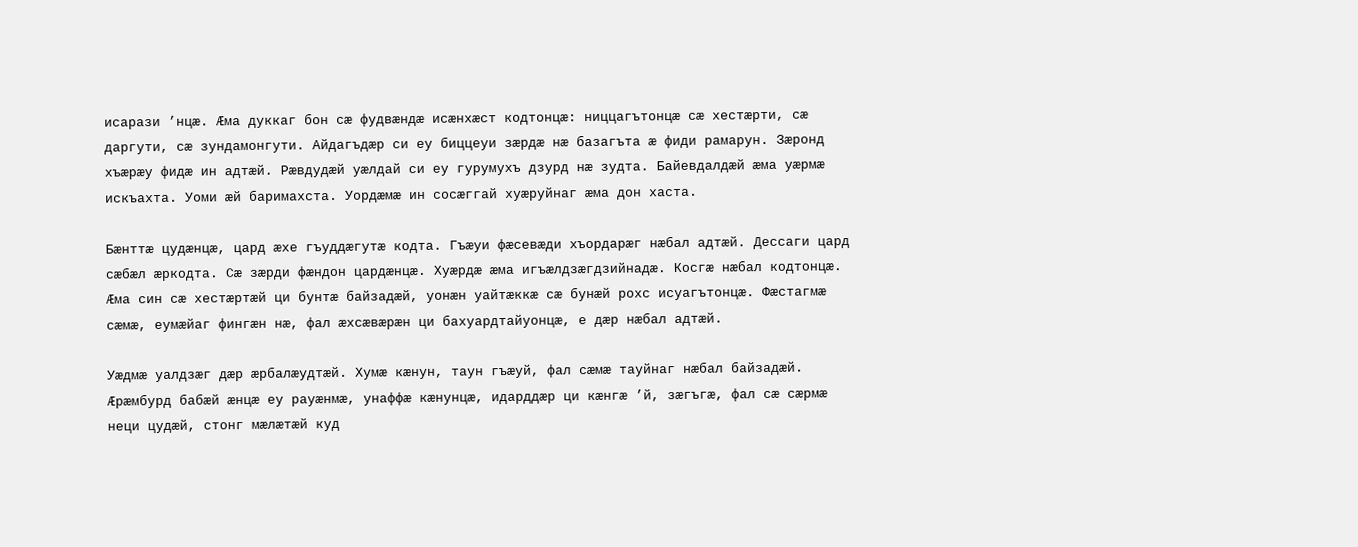исарази ’нцӕ. Ӕма дуккаг бон сӕ фудвӕндӕ исӕнхӕст кодтонцӕ: ниццагътонцӕ сӕ хестӕрти, сӕ даргути, сӕ зундамонгути. Айдагъдӕр си еу биццеуи зӕрдӕ нӕ базагъта ӕ фиди рамарун. Зӕронд хъӕрӕу фидӕ ин адтӕй. Рӕвдудӕй уӕлдай си еу гурумухъ дзурд нӕ зудта. Байевдалдӕй ӕма уӕрмӕ искъахта. Уоми ӕй баримахста. Уордӕмӕ ин сосӕггай хуӕруйнаг ӕма дон хаста.

Бӕнттӕ цудӕнцӕ, цард ӕхе гъуддӕгутӕ кодта. Гъӕуи фӕсевӕди хъордарӕг нӕбал адтӕй. Дессаги цард сӕбӕл ӕркодта. Сӕ зӕрди фӕндон цардӕнцӕ. Хуӕрдӕ ӕма игъӕлдзӕгдзийнадӕ. Косгӕ нӕбал кодтонцӕ. Ӕма син сӕ хестӕртӕй ци бунтӕ байзадӕй, уонӕн уайтӕккӕ сӕ бунӕй рохс исуагътонцӕ. Фӕстагмӕ сӕмӕ, еумӕйаг фингӕн нӕ, фал ӕхсӕвӕрӕн ци бахуардтайуонцӕ, е дӕр нӕбал адтӕй.

Уӕдмӕ уалдзӕг дӕр ӕрбалӕудтӕй. Хумӕ кӕнун, таун гъӕуй, фал сӕмӕ тауйнаг нӕбал байзадӕй. Ӕрӕмбурд бабӕй ӕнцӕ еу рауӕнмӕ, унаффӕ кӕнунцӕ, идарддӕр ци кӕнгӕ ’й, зӕгъгӕ, фал сӕ сӕрмӕ неци цудӕй, стонг мӕлӕтӕй куд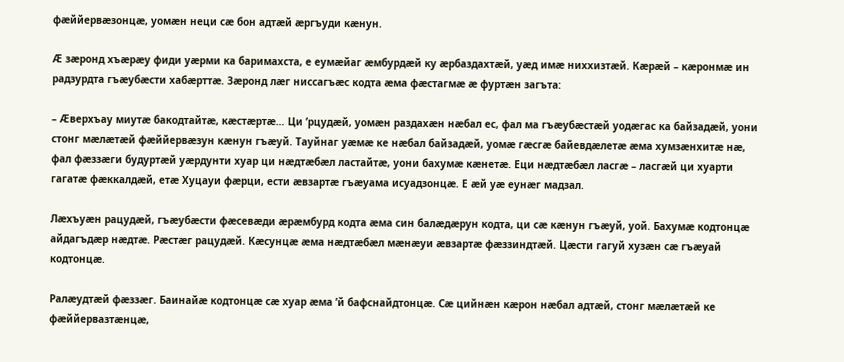фӕййервӕзонцӕ, уомӕн неци сӕ бон адтӕй ӕргъуди кӕнун.

Ӕ зӕронд хъӕрӕу фиди уӕрми ка баримахста, е еумӕйаг ӕмбурдӕй ку ӕрбаздахтӕй, уӕд имӕ ниххизтӕй. Кӕрӕй – кӕронмӕ ин радзурдта гъӕубӕсти хабӕрттӕ. Зӕронд лӕг ниссагъӕс кодта ӕма фӕстагмӕ ӕ фуртӕн загъта:

– Ӕверхъау миутӕ бакодтайтӕ, кӕстӕртӕ… Ци ’рцудӕй, уомӕн раздахӕн нӕбал ес, фал ма гъӕубӕстӕй уодӕгас ка байзадӕй, уони стонг мӕлӕтӕй фӕййервӕзун кӕнун гъӕуй. Тауйнаг уӕмӕ ке нӕбал байзадӕй, уомӕ гӕсгӕ байевдӕлетӕ ӕма хумзӕнхитӕ нӕ, фал фӕззӕги будуртӕй уӕрдунти хуар ци нӕдтӕбӕл ластайтӕ, уони бахумӕ кӕнетӕ. Еци нӕдтӕбӕл ласгӕ – ласгӕй ци хуарти гагатӕ фӕккалдӕй, етӕ Хуцауи фӕрци, ести ӕвзартӕ гъӕуама исуадзонцӕ. Е ӕй уӕ еунӕг мадзал.

Лӕхъуӕн рацудӕй, гъӕубӕсти фӕсевӕди ӕрӕмбурд кодта ӕма син балӕдӕрун кодта, ци сӕ кӕнун гъӕуй, уой. Бахумӕ кодтонцӕ айдагъдӕр нӕдтӕ. Рӕстӕг рацудӕй. Кӕсунцӕ ӕма нӕдтӕбӕл мӕнӕуи ӕвзартӕ фӕззиндтӕй. Цӕсти гагуй хузӕн сӕ гъӕуай кодтонцӕ.

Ралӕудтӕй фӕззӕг. Баинайӕ кодтонцӕ сӕ хуар ӕма ’й бафснайдтонцӕ. Сӕ цийнӕн кӕрон нӕбал адтӕй, стонг мӕлӕтӕй ке фӕййервазтӕнцӕ,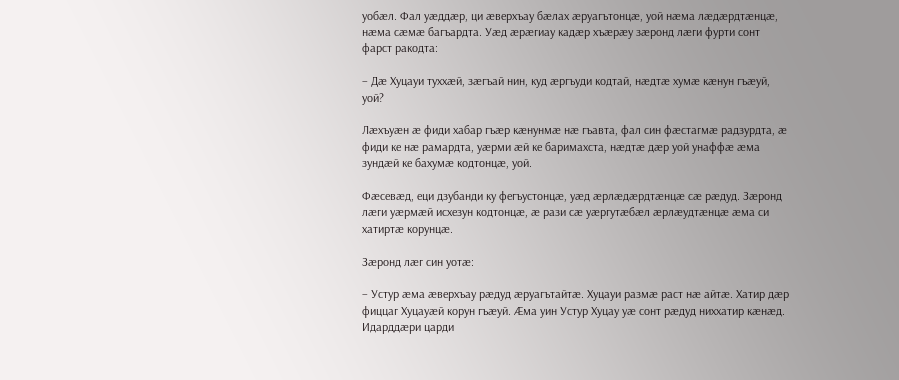уобӕл. Фал уӕддӕр, ци ӕверхъау бӕлах ӕруагътонцӕ, уой нӕма лӕдӕрдтӕнцӕ, нӕма сӕмӕ багъардта. Уӕд ӕрӕгиау кадӕр хъӕрӕу зӕронд лӕги фурти сонт фарст ракодта:

– Дӕ Хуцауи туххӕй, зӕгъай нин, куд ӕргъуди кодтай, нӕдтӕ хумӕ кӕнун гъӕуй, уой?

Лӕхъуӕн ӕ фиди хабар гъӕр кӕнунмӕ нӕ гъавта, фал син фӕстагмӕ радзурдта, ӕ фиди ке нӕ рамардта, уӕрми ӕй ке баримахста, нӕдтӕ дӕр уой унаффӕ ӕма зундӕй ке бахумӕ кодтонцӕ, уой.

Фӕсевӕд, еци дзубанди ку фегъустонцӕ, уӕд ӕрлӕдӕрдтӕнцӕ сӕ рӕдуд. Зӕронд лӕги уӕрмӕй исхезун кодтонцӕ, ӕ рази сӕ уӕргутӕбӕл ӕрлӕудтӕнцӕ ӕма си хатиртӕ корунцӕ.

Зӕронд лӕг син уотӕ:

– Устур ӕма ӕверхъау рӕдуд ӕруагътайтӕ. Хуцауи размӕ раст нӕ айтӕ. Хатир дӕр фиццаг Хуцауӕй корун гъӕуй. Ӕма уин Устур Хуцау уӕ сонт рӕдуд ниххатир кӕнӕд. Идарддӕри царди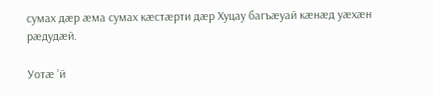сумах дӕр ӕма сумах кӕстӕрти дӕр Хуцау багъӕуай кӕнӕд уӕхӕн рӕдудӕй.

Уотӕ ’й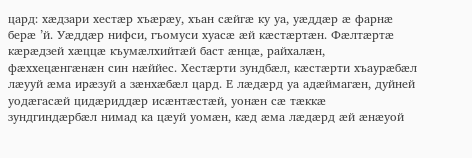цард: хӕдзари хестӕр хъӕрӕу, хъан сӕйгӕ ку уа, уӕддӕр ӕ фарнӕ берӕ ’й. Уӕддӕр нифси, гъомуси хуасӕ ӕй кӕстӕртӕн. Фӕлтӕртӕ кӕрӕдзей хӕццӕ къумӕлхийтӕй баст ӕнцӕ, райхалӕн, фӕххецӕнгӕнӕн син нӕййес. Хестӕрти зундбӕл, кӕстӕрти хъаурӕбӕл лӕууй ӕма ирӕзуй а зӕнхӕбӕл цард. Е лӕдӕрд уа адӕймагӕн, дуйней уодӕгасӕй цидӕриддӕр исӕнтӕстӕй, уонӕн сӕ тӕккӕ зундгиндӕрбӕл нимад ка цӕуй уомӕн, кӕд ӕма лӕдӕрд ӕй ӕнӕуой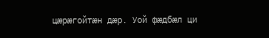цӕрӕгойтӕн дӕр. Уой фӕдбӕл ци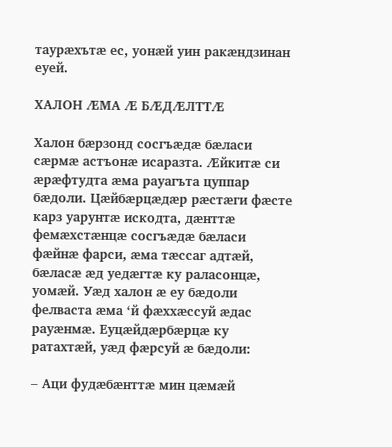таурӕхътӕ ес, уонӕй уин ракӕндзинан еуей.

ХАЛОН ӔМА Ӕ БӔДӔЛТТӔ

Халон бӕрзонд сосгъӕдӕ бӕласи сӕрмӕ астъонӕ исаразта. Ӕйкитӕ си ӕрӕфтудта ӕма рауагъта цуппар бӕдоли. Цӕйбӕрцӕдӕр рӕстӕги фӕсте карз уарунтӕ искодта, дӕнттӕ фемӕхстӕнцӕ сосгъӕдӕ бӕласи фӕйнӕ фарси, ӕма тӕссаг адтӕй, бӕласӕ ӕд уедӕгтӕ ку раласонцӕ, уомӕй. Уӕд халон ӕ еу бӕдоли фелваста ӕма ‘й фӕххӕссуй ӕдас рауӕнмӕ. Еуцӕйдӕрбӕрцӕ ку ратахтӕй, уӕд фӕрсуй ӕ бӕдоли:

– Аци фудӕбӕнттӕ мин цӕмӕй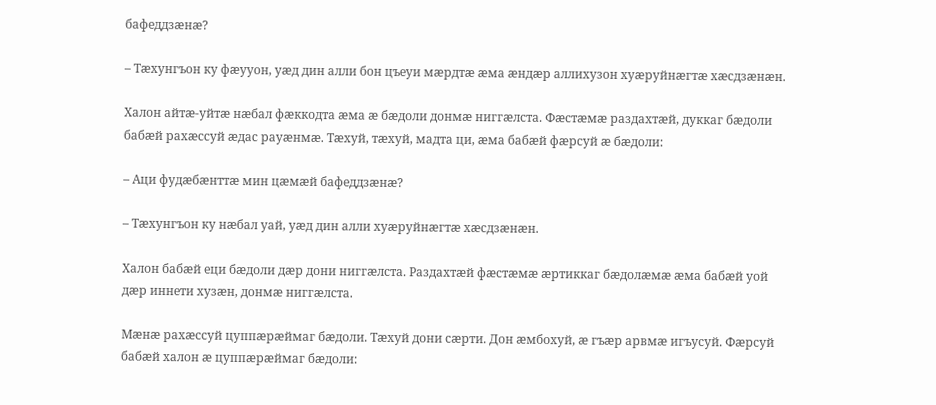бафеддзӕнӕ?

– Тӕхунгъон ку фӕууон, уӕд дин алли бон цъеуи мӕрдтӕ ӕма ӕндӕр аллихузон хуӕруйнӕгтӕ хӕсдзӕнӕн.

Халон айтӕ-уйтӕ нӕбал фӕккодта ӕма ӕ бӕдоли донмӕ ниггӕлста. Фӕстӕмӕ раздахтӕй, дуккаг бӕдоли бабӕй рахӕссуй ӕдас рауӕнмӕ. Тӕхуй, тӕхуй, мадта ци, ӕма бабӕй фӕрсуй ӕ бӕдоли:

– Аци фудӕбӕнттӕ мин цӕмӕй бафеддзӕнӕ?

– Тӕхунгъон ку нӕбал уай, уӕд дин алли хуӕруйнӕгтӕ хӕсдзӕнӕн.

Халон бабӕй еци бӕдоли дӕр дони ниггӕлста. Раздахтӕй фӕстӕмӕ ӕртиккаг бӕдолӕмӕ ӕма бабӕй уой дӕр иннети хузӕн, донмӕ ниггӕлста.

Мӕнӕ рахӕссуй цуппӕрӕймаг бӕдоли. Тӕхуй дони сӕрти. Дон ӕмбохуй, ӕ гъӕр арвмӕ игъусуй. Фӕрсуй бабӕй халон ӕ цуппӕрӕймаг бӕдоли: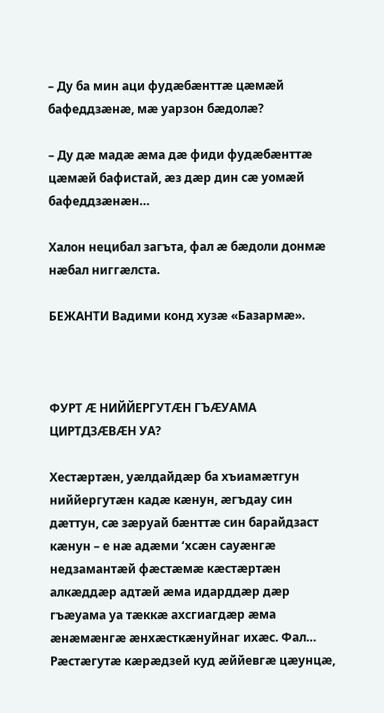– Ду ба мин аци фудӕбӕнттӕ цӕмӕй бафеддзӕнӕ, мӕ уарзон бӕдолӕ?

– Ду дӕ мадӕ ӕма дӕ фиди фудӕбӕнттӕ цӕмӕй бафистай, ӕз дӕр дин сӕ уомӕй бафеддзӕнӕн…

Халон нецибал загъта, фал ӕ бӕдоли донмӕ нӕбал ниггӕлста.

БЕЖАНТИ Вадими конд хузæ «Базармæ».



ФУРТ Ӕ НИЙЙЕРГУТӔН ГЪӔУАМА ЦИРТДЗӔВӔН УА?

Хестӕртӕн, уӕлдайдӕр ба хъиамӕтгун ниййергутӕн кадӕ кӕнун, ӕгъдау син дӕттун, сӕ зӕруай бӕнттӕ син барайдзаст кӕнун – е нӕ адӕми ‘хсӕн сауӕнгӕ недзамантӕй фӕстӕмӕ кӕстӕртӕн алкӕддӕр адтӕй ӕма идарддӕр дӕр гъӕуама уа тӕккӕ ахсгиагдӕр ӕма ӕнӕмӕнгӕ ӕнхӕсткӕнуйнаг ихӕс. Фал…
Рӕстӕгутӕ кӕрӕдзей куд ӕййевгӕ цӕунцӕ,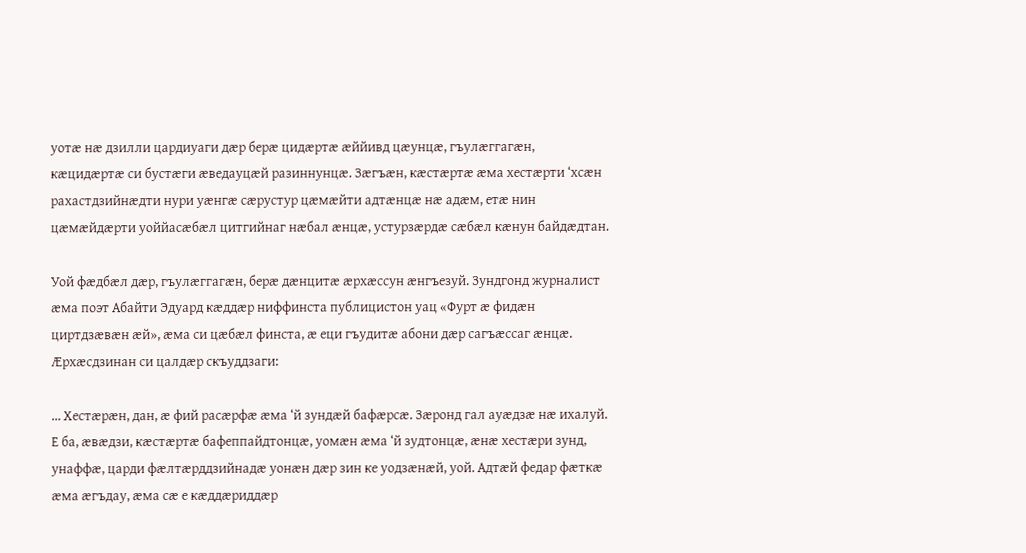уотӕ нӕ дзилли цардиуаги дӕр берӕ цидӕртӕ ӕййивд цӕунцӕ, гъулӕггагӕн, кӕцидӕртӕ си бустӕги ӕведауцӕй разиннунцӕ. Зӕгъӕн, кӕстӕртӕ ӕма хестӕрти ‘хсӕн рахастдзийнӕдти нури уӕнгӕ сӕрустур цӕмӕйти адтӕнцӕ нӕ адӕм, етӕ нин цӕмӕйдӕрти уоййасӕбӕл цитгийнаг нӕбал ӕнцӕ, устурзӕрдӕ сӕбӕл кӕнун байдӕдтан.

Уой фӕдбӕл дӕр, гъулӕггагӕн, берӕ дӕнцитӕ ӕрхӕссун ӕнгъезуй. Зундгонд журналист ӕма поэт Абайти Эдуард кӕддӕр ниффинста публицистон уац «Фурт ӕ фидӕн циртдзӕвӕн ӕй», ӕма си цӕбӕл финста, ӕ еци гъудитӕ абони дӕр сагъӕссаг ӕнцӕ. Ӕрхӕсдзинан си цалдӕр скъуддзаги:

… Хестӕрӕн, дан, ӕ фий расӕрфӕ ӕма ‘й зундӕй бафӕрсӕ. Зӕронд гал ауӕдзӕ нӕ ихалуй. Е ба, ӕвӕдзи, кӕстӕртӕ бафеппайдтонцӕ, уомӕн ӕма ‘й зудтонцӕ, ӕнӕ хестӕри зунд, унаффӕ, царди фӕлтӕрддзийнадӕ уонӕн дӕр зин ке уодзӕнӕй, уой. Адтӕй федар фӕткӕ ӕма ӕгъдау, ӕма сӕ е кӕддӕриддӕр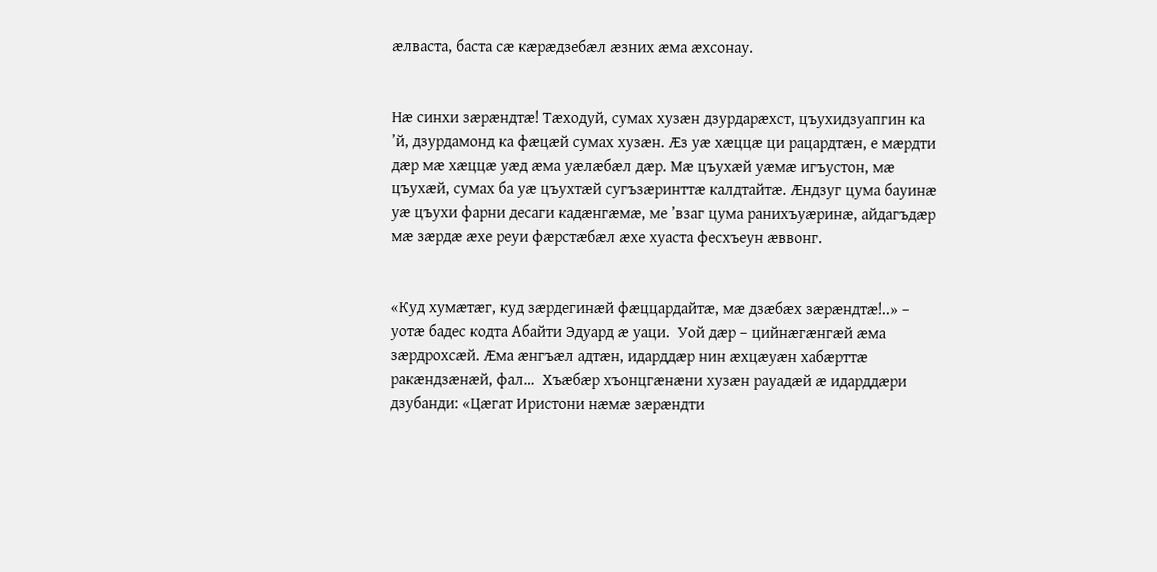ӕлваста, баста сӕ кӕрӕдзебӕл ӕзних ӕма ӕхсонау.


Нӕ синхи зӕрӕндтӕ! Тӕходуй, сумах хузӕн дзурдарӕхст, цъухидзуапгин ка ’й, дзурдамонд ка фӕцӕй сумах хузӕн. Ӕз уӕ хӕццӕ ци рацардтӕн, е мӕрдти дӕр мӕ хӕццӕ уӕд ӕма уӕлӕбӕл дӕр. Мӕ цъухӕй уӕмӕ игъустон, мӕ цъухӕй, сумах ба уӕ цъухтӕй сугъзӕринттӕ калдтайтӕ. Ӕндзуг цума бауинӕ уӕ цъухи фарни десаги кадӕнгӕмӕ, ме ’взаг цума ранихъуӕринӕ, айдагъдӕр мӕ зӕрдӕ ӕхе реуи фӕрстӕбӕл ӕхе хуаста фесхъеун ӕввонг.


«Куд хумӕтӕг, куд зӕрдегинӕй фӕццардайтӕ, мӕ дзӕбӕх зӕрӕндтӕ!..» – уотӕ бадес кодта Абайти Эдуард ӕ уаци.  Уой дӕр – цийнӕгӕнгӕй ӕма зӕрдрохсӕй. Ӕма ӕнгъӕл адтӕн, идарддӕр нин ӕхцӕуӕн хабӕрттӕ ракӕндзӕнӕй, фал…  Хъӕбӕр хъонцгӕнӕни хузӕн рауадӕй ӕ идарддӕри дзубанди: «Цӕгат Иристони нӕмӕ зӕрӕндти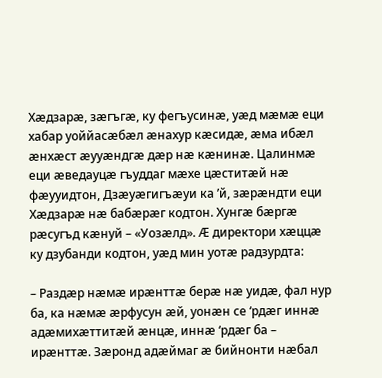Хӕдзарӕ, зӕгъгӕ, ку фегъусинӕ, уӕд мӕмӕ еци хабар уоййасӕбӕл ӕнахур кӕсидӕ, ӕма ибӕл ӕнхӕст ӕууӕндгӕ дӕр нӕ кӕнинӕ. Цалинмӕ еци ӕведауцӕ гъуддаг мӕхе цӕститӕй нӕ фӕууидтон, Дзӕуӕгигъӕуи ка ’й, зӕрӕндти еци Хӕдзарӕ нӕ бабӕрӕг кодтон. Хунгӕ бӕргӕ рӕсугъд кӕнуй – «Уозӕлд». Ӕ директори хӕццӕ ку дзубанди кодтон, уӕд мин уотӕ радзурдта:

– Раздӕр нӕмӕ ирӕнттӕ берӕ нӕ уидӕ, фал нур ба, ка нӕмӕ ӕрфусун ӕй, уонӕн се ‘рдӕг иннӕ адӕмихӕттитӕй ӕнцӕ, иннӕ ‘рдӕг ба – ирӕнттӕ. Зӕронд адӕймаг ӕ бийнонти нӕбал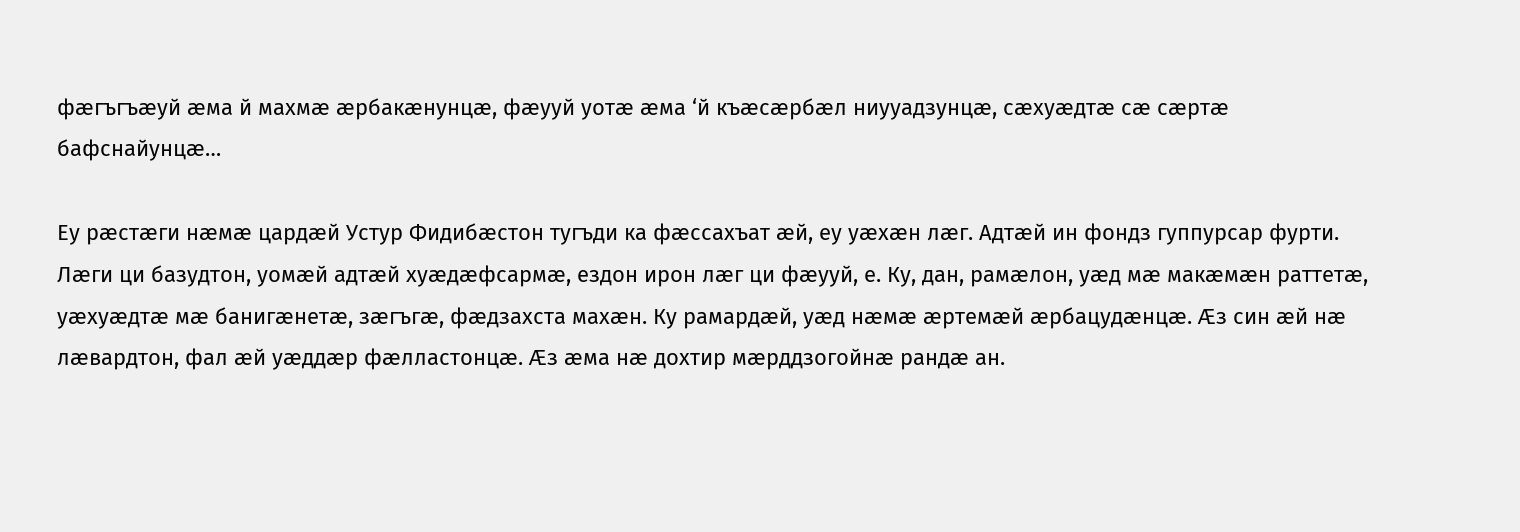фӕгъгъӕуй ӕма й махмӕ ӕрбакӕнунцӕ, фӕууй уотӕ ӕма ‘й къӕсӕрбӕл ниууадзунцӕ, сӕхуӕдтӕ сӕ сӕртӕ бафснайунцӕ…

Еу рӕстӕги нӕмӕ цардӕй Устур Фидибӕстон тугъди ка фӕссахъат ӕй, еу уӕхӕн лӕг. Адтӕй ин фондз гуппурсар фурти. Лӕги ци базудтон, уомӕй адтӕй хуӕдӕфсармӕ, ездон ирон лӕг ци фӕууй, е. Ку, дан, рамӕлон, уӕд мӕ макӕмӕн раттетӕ, уӕхуӕдтӕ мӕ банигӕнетӕ, зӕгъгӕ, фӕдзахста махӕн. Ку рамардӕй, уӕд нӕмӕ ӕртемӕй ӕрбацудӕнцӕ. Ӕз син ӕй нӕ лӕвардтон, фал ӕй уӕддӕр фӕлластонцӕ. Ӕз ӕма нӕ дохтир мӕрддзогойнӕ рандӕ ан.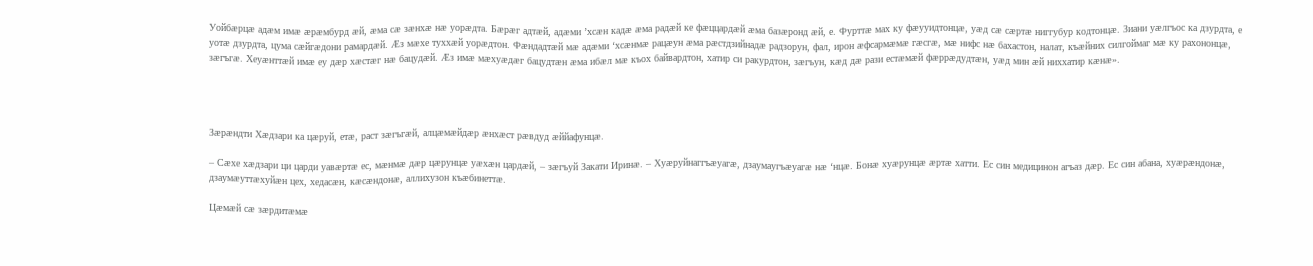Уойбӕрцӕ адӕм имӕ ӕрӕмбурд ӕй, ӕма сӕ зӕнхӕ нӕ уорӕдта. Бӕрӕг адтӕй, адӕми ’хсӕн кадӕ ӕма радӕй ке фӕццардӕй ӕма базӕронд ӕй, е. Фурттӕ мах ку фӕууидтонцӕ, уӕд сӕ сӕртӕ ниггубур кодтонцӕ. Зиани уӕлгъос ка дзурдта, е уотӕ дзурдта, цума сӕйгӕдони рамардӕй. Ӕз мӕхе туххӕй уорӕдтон. Фӕндадтӕй мӕ адӕми ‘хсӕнмӕ рацӕун ӕма рӕстдзийнадӕ радзорун, фал, ирон ӕфсармӕмӕ гӕсгӕ, мӕ нифс нӕ бахастон, налат, къӕйних силгоймаг мӕ ку рахононцӕ, зӕгъгӕ. Хеуӕнттӕй имӕ еу дӕр хӕстӕг нӕ бацудӕй. Ӕз имӕ мӕхуӕдӕг бацудтӕн ӕма ибӕл мӕ къох байвардтон, хатир си ракурдтон, зӕгъун, кӕд дӕ рази естӕмӕй фӕррӕдудтӕн, уӕд мин ӕй ниххатир кӕнӕ».




Зӕрӕндти Хӕдзари ка цӕруй, етӕ, раст зӕгъгӕй, алцӕмӕйдӕр ӕнхӕст рӕвдуд ӕййафунцӕ.

– Сӕхе хӕдзари ци царди уавӕртӕ ес, мӕнмӕ дӕр цӕрунцӕ уӕхӕн цардӕй, – зӕгъуй Закати Иринӕ. – Хуӕруйнаггъӕуагӕ, дзаумаугъӕуагӕ нӕ ‘нцӕ. Бонӕ хуӕрунцӕ ӕртӕ хатти. Ес син медицинон агъаз дӕр. Ес син абана, хуӕрӕндонӕ, дзаумӕуттӕхуйӕн цех, хедасӕн, кӕсӕндонӕ, аллихузон къӕбинеттӕ.

Цӕмӕй сӕ зӕрдитӕмӕ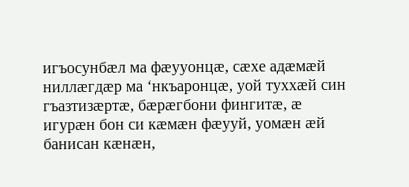игъосунбӕл ма фӕууонцӕ, сӕхе адӕмӕй ниллӕгдӕр ма ‘нкъаронцӕ, уой туххӕй син гъазтизӕртӕ, бӕрӕгбони фингитӕ, ӕ игурӕн бон си кӕмӕн фӕууй, уомӕн ӕй банисан кӕнӕн,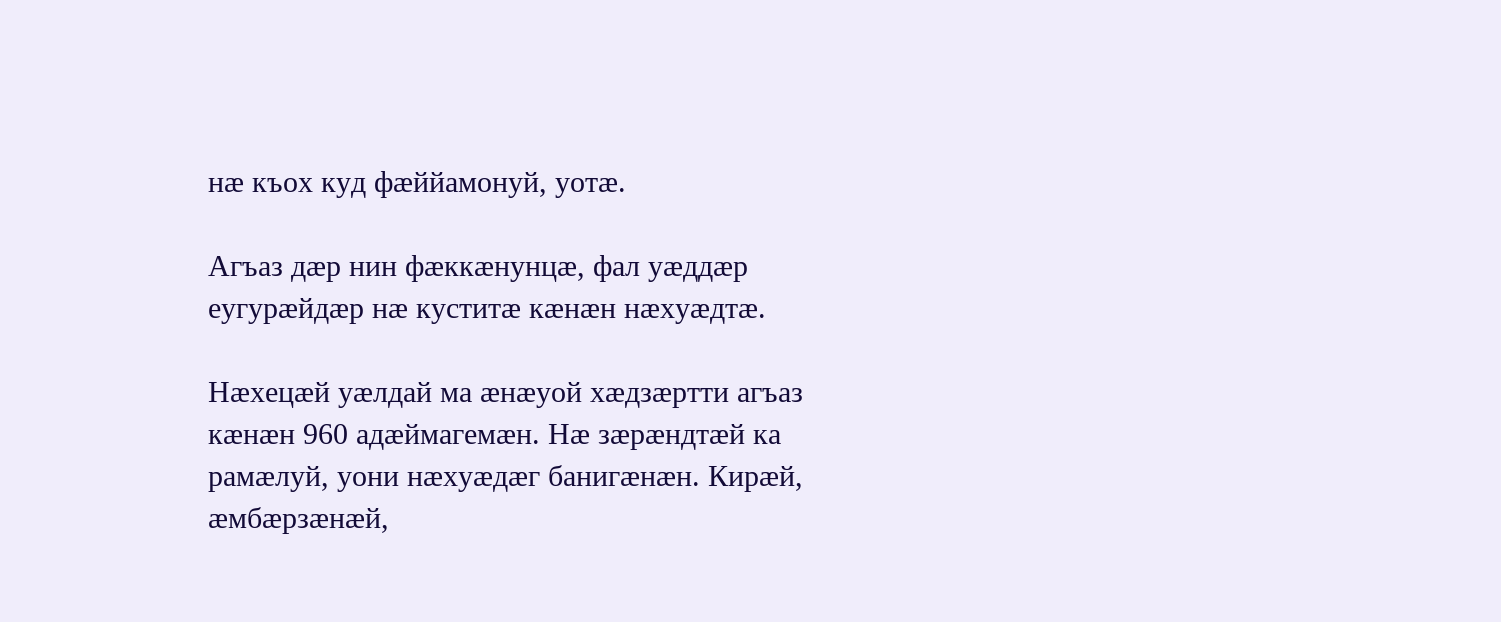нӕ къох куд фӕййамонуй, уотӕ.

Агъаз дӕр нин фӕккӕнунцӕ, фал уӕддӕр еугурӕйдӕр нӕ куститӕ кӕнӕн нӕхуӕдтӕ.

Нӕхецӕй уӕлдай ма ӕнӕуой хӕдзӕртти агъаз кӕнӕн 960 адӕймагемӕн. Нӕ зӕрӕндтӕй ка рамӕлуй, уони нӕхуӕдӕг банигӕнӕн. Кирӕй, ӕмбӕрзӕнӕй,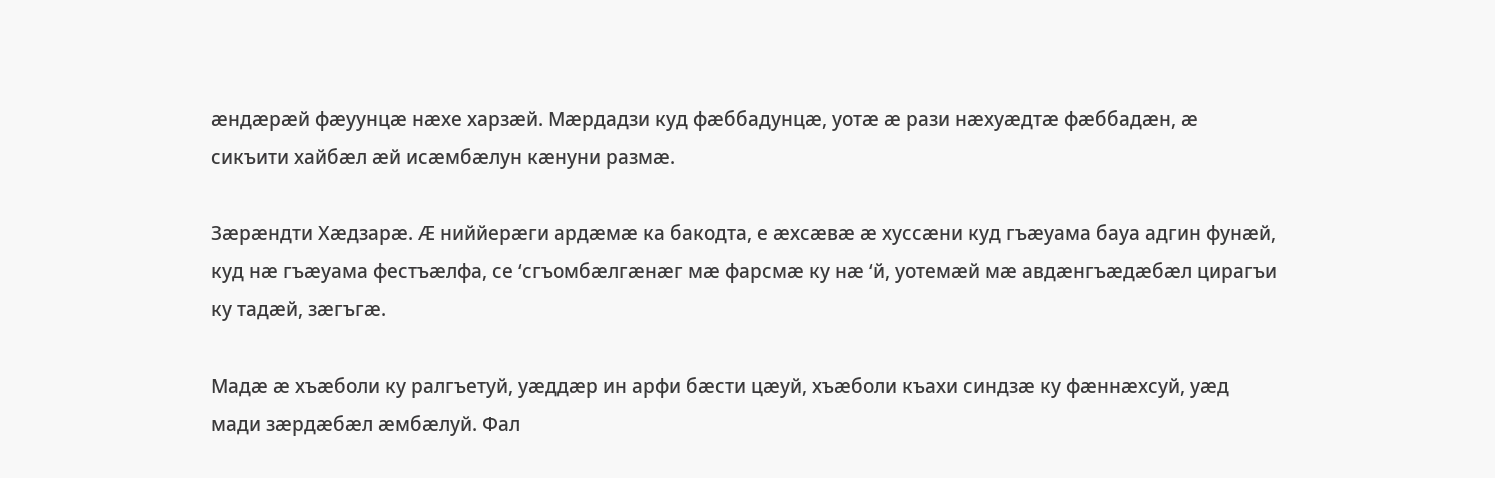ӕндӕрӕй фӕуунцӕ нӕхе харзӕй. Мӕрдадзи куд фӕббадунцӕ, уотӕ ӕ рази нӕхуӕдтӕ фӕббадӕн, ӕ сикъити хайбӕл ӕй исӕмбӕлун кӕнуни размӕ.

Зӕрӕндти Хӕдзарӕ. Ӕ ниййерӕги ардӕмӕ ка бакодта, е ӕхсӕвӕ ӕ хуссӕни куд гъӕуама бауа адгин фунӕй, куд нӕ гъӕуама фестъӕлфа, се ‘сгъомбӕлгӕнӕг мӕ фарсмӕ ку нӕ ‘й, уотемӕй мӕ авдӕнгъӕдӕбӕл цирагъи ку тадӕй, зӕгъгӕ.

Мадӕ ӕ хъӕболи ку ралгъетуй, уӕддӕр ин арфи бӕсти цӕуй, хъӕболи къахи синдзӕ ку фӕннӕхсуй, уӕд мади зӕрдӕбӕл ӕмбӕлуй. Фал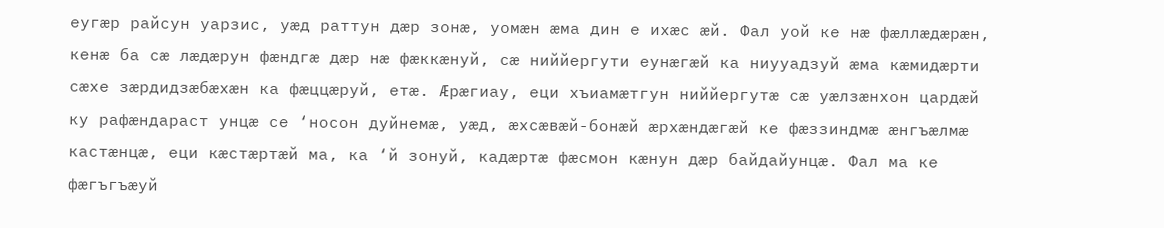еугӕр райсун уарзис, уӕд раттун дӕр зонӕ, уомӕн ӕма дин е ихӕс ӕй. Фал уой ке нӕ фӕллӕдӕрӕн, кенӕ ба сӕ лӕдӕрун фӕндгӕ дӕр нӕ фӕккӕнуй, сӕ ниййергути еунӕгӕй ка ниууадзуй ӕма кӕмидӕрти сӕхе зӕрдидзӕбӕхӕн ка фӕццӕруй, етӕ. Ӕрӕгиау, еци хъиамӕтгун ниййергутӕ сӕ уӕлзӕнхон цардӕй ку рафӕндараст унцӕ се ‘носон дуйнемӕ, уӕд, ӕхсӕвӕй-бонӕй ӕрхӕндӕгӕй ке фӕззиндмӕ ӕнгъӕлмӕ кастӕнцӕ, еци кӕстӕртӕй ма, ка ‘й зонуй, кадӕртӕ фӕсмон кӕнун дӕр байдайунцӕ. Фал ма ке фӕгъгъӕуй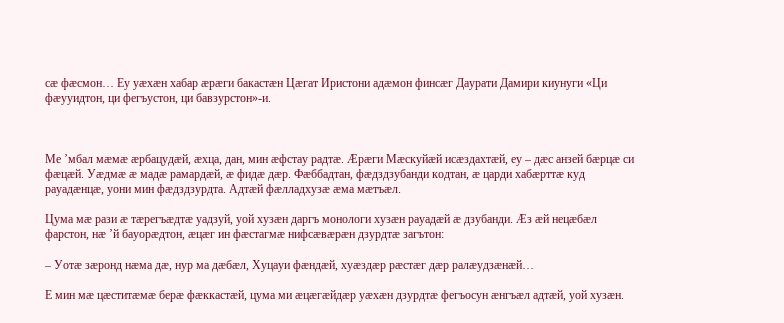сӕ фӕсмон… Еу уӕхӕн хабар ӕрӕги бакастӕн Цӕгат Иристони адӕмон финсӕг Даурати Дамири киунуги «Ци фӕууидтон, ци фегъустон, ци бавзурстон»-и.



Ме ’мбал мӕмӕ ӕрбацудӕй, ӕхца, дан, мин ӕфстау радтӕ. Ӕрӕги Мӕскуйӕй исӕздахтӕй, еу – дӕс анзей бӕрцӕ си фӕцӕй. Уӕдмӕ ӕ мадӕ рамардӕй, ӕ фидӕ дӕр. Фӕббадтан, фӕдздзубанди кодтан, ӕ царди хабӕрттӕ куд рауадӕнцӕ, уони мин фӕдздзурдта. Адтӕй фӕлладхузӕ ӕма мӕтъӕл.

Цума мӕ рази ӕ тӕрегъӕдтӕ уадзуй, уой хузӕн даргъ монологи хузӕн рауадӕй ӕ дзубанди. Ӕз ӕй нецӕбӕл фарстон, нӕ ’й бауорӕдтон, ӕцӕг ин фӕстагмӕ нифсӕвӕрӕн дзурдтӕ загътон:

– Уотӕ зӕронд нӕма дӕ, нур ма дӕбӕл, Хуцауи фӕндӕй, хуӕздӕр рӕстӕг дӕр ралӕудзӕнӕй…

Е мин мӕ цӕститӕмӕ берӕ фӕккастӕй, цума ми ӕцӕгӕйдӕр уӕхӕн дзурдтӕ фегъосун ӕнгъӕл адтӕй, уой хузӕн.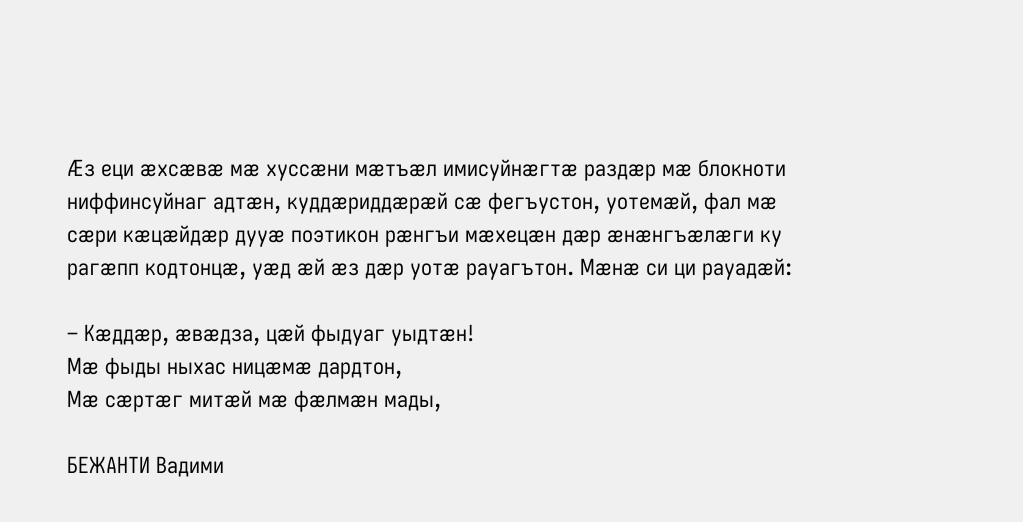Ӕз еци ӕхсӕвӕ мӕ хуссӕни мӕтъӕл имисуйнӕгтӕ раздӕр мӕ блокноти ниффинсуйнаг адтӕн, куддӕриддӕрӕй сӕ фегъустон, уотемӕй, фал мӕ сӕри кӕцӕйдӕр дууӕ поэтикон рӕнгъи мӕхецӕн дӕр ӕнӕнгъӕлӕги ку рагӕпп кодтонцӕ, уӕд ӕй ӕз дӕр уотӕ рауагътон. Мӕнӕ си ци рауадӕй:

– Кӕддӕр, ӕвӕдза, цӕй фыдуаг уыдтӕн!
Мӕ фыды ныхас ницӕмӕ дардтон,
Мӕ сӕртӕг митӕй мӕ фӕлмӕн мады,

БЕЖАНТИ Вадими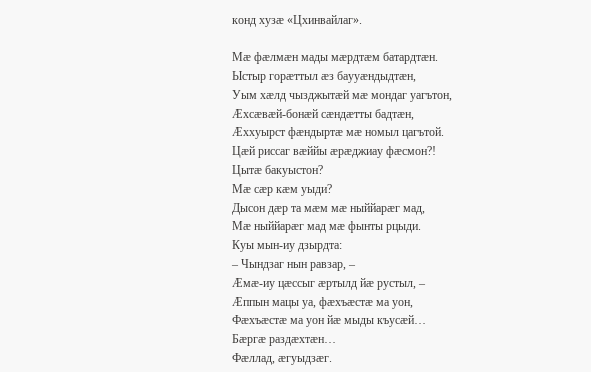конд хузæ «Цхинвайлаг».

Мӕ фӕлмӕн мады мӕрдтӕм батардтӕн.
Ыстыр горӕттыл ӕз баууӕндыдтӕн,
Уым хӕлд чызджытӕй мӕ мондаг уагътон,
Ӕхсӕвӕй-бонӕй сӕндӕтты бадтӕн,
Ӕххуырст фӕндыртӕ мӕ номыл цагътой.
Цӕй риссаг вӕййы ӕрӕджиау фӕсмон?!
Цытӕ бакуыстон?
Мӕ сӕр кӕм уыди?
Дысон дӕр та мӕм мӕ ныййарӕг мад,
Мӕ ныййарӕг мад мӕ фынты рцыди.
Куы мын-иу дзырдта:
– Чындзаг нын равзар, –
Ӕмӕ-иу цӕссыг ӕртылд йӕ рустыл, –
Ӕппын мацы уа, фӕхъӕстӕ ма уон,
Фӕхъӕстӕ ма уон йӕ мыды къусӕй…
Бӕргӕ раздӕхтӕн…
Фӕллад, ӕгуыдзӕг.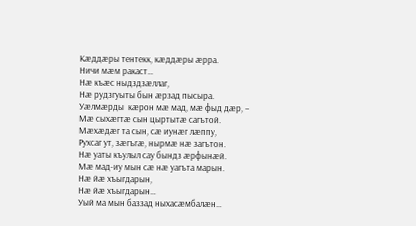Кӕддӕры тентекк, кӕддӕры ӕрра.
Ничи мӕм ракаст…
Нӕ къӕс ныдздзӕллаг,
Нӕ рудзгуыты бын ӕрзад пысыра.
Уӕлмӕрды  кӕрон мӕ мад, мӕ фыд дӕр, –
Мӕ сыхӕгтӕ сын цыртытӕ сагътой.
Мӕхӕдӕг та сын, сӕ иунӕг лӕппу,
Рухсаг ут, зӕгъгӕ, нырмӕ нӕ загътон.
Нӕ уаты къулыл сау бындз ӕрфынӕй.
Мӕ мад-иу мын сӕ нӕ уагъта марын.
Нӕ йӕ хъыгдарын,
Нӕ йӕ хъыгдарын…
Уый ма мын баззад ныхасӕмбалӕн…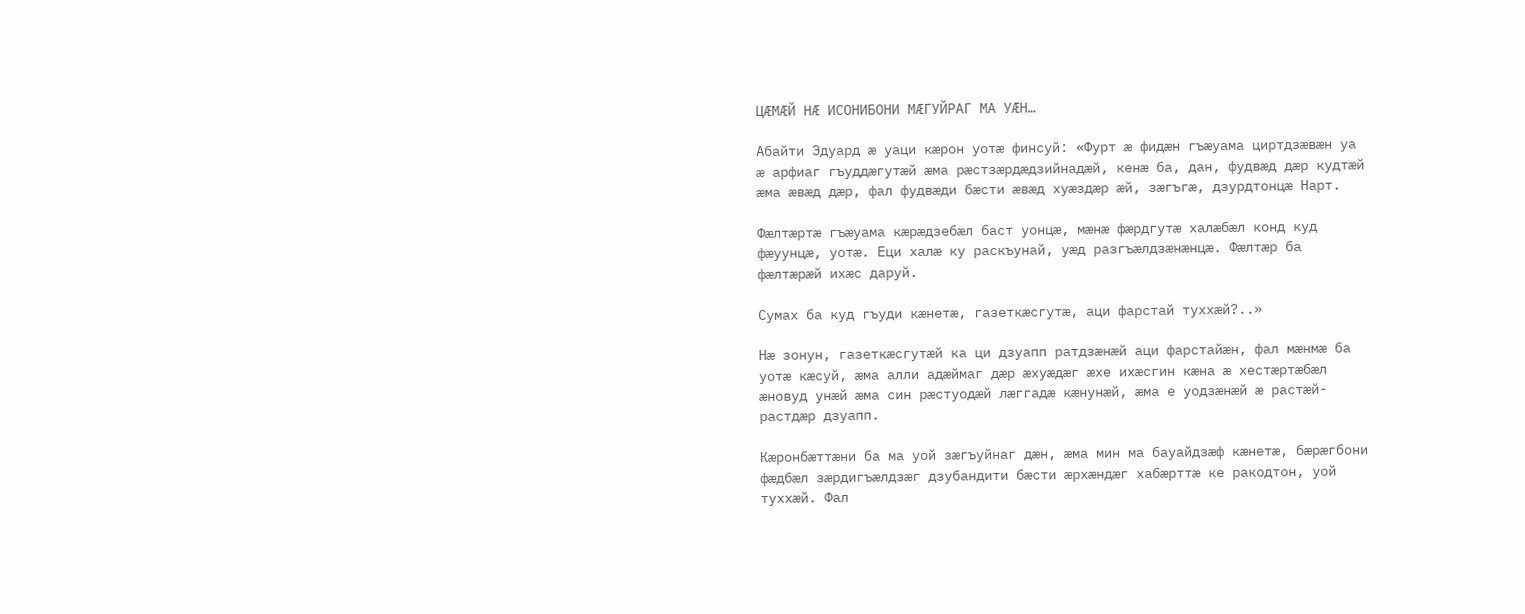ЦӔМӔЙ НӔ ИСОНИБОНИ МӔГУЙРАГ МА УӔН…

Абайти Эдуард ӕ уаци кӕрон уотӕ финсуй: «Фурт ӕ фидӕн гъӕуама циртдзӕвӕн уа ӕ арфиаг гъуддӕгутӕй ӕма рӕстзӕрдӕдзийнадӕй, кенӕ ба, дан, фудвӕд дӕр кудтӕй ӕма ӕвӕд дӕр, фал фудвӕди бӕсти ӕвӕд хуӕздӕр ӕй, зӕгъгӕ, дзурдтонцӕ Нарт.

Фӕлтӕртӕ гъӕуама кӕрӕдзебӕл баст уонцӕ, мӕнӕ фӕрдгутӕ халӕбӕл конд куд фӕуунцӕ, уотӕ. Еци халӕ ку раскъунай, уӕд разгъӕлдзӕнӕнцӕ. Фӕлтӕр ба фӕлтӕрӕй ихӕс даруй.

Сумах ба куд гъуди кӕнетӕ, газеткӕсгутӕ, аци фарстай туххӕй?..»

Нӕ зонун, газеткӕсгутӕй ка ци дзуапп ратдзӕнӕй аци фарстайӕн, фал мӕнмӕ ба уотӕ кӕсуй, ӕма алли адӕймаг дӕр ӕхуӕдӕг ӕхе ихӕсгин кӕна ӕ хестӕртӕбӕл ӕновуд унӕй ӕма син рӕстуодӕй лӕггадӕ кӕнунӕй, ӕма е уодзӕнӕй ӕ растӕй-растдӕр дзуапп.

Кӕронбӕттӕни ба ма уой зӕгъуйнаг дӕн, ӕма мин ма бауайдзӕф кӕнетӕ, бӕрӕгбони фӕдбӕл зӕрдигъӕлдзӕг дзубандити бӕсти ӕрхӕндӕг хабӕрттӕ ке ракодтон, уой туххӕй. Фал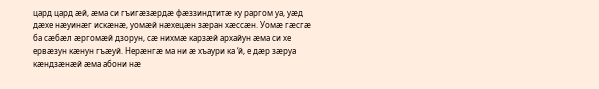цард цард ӕй, ӕма си гъигӕзӕрдӕ фӕззиндтитӕ ку раргом уа, уӕд дӕхе нӕуинӕг искӕнӕ, уомӕй нӕхецӕн зӕран хӕссӕн. Уомӕ гӕсгӕ ба сӕбӕл ӕргомӕй дзорун, сӕ нихмӕ карзӕй архайун ӕма си хе ервӕзун кӕнун гъӕуй. Нерӕнгӕ ма ни ӕ хъаури ка ‘й, е дӕр зӕруа кӕндзӕнӕй ӕма абони нӕ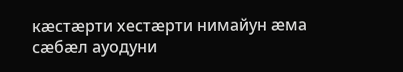кӕстӕрти хестӕрти нимайун ӕма сӕбӕл ауодуни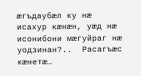ӕгъдаубӕл ку нӕ исахур кӕнӕн, уӕд нӕ исонибони мӕгуйраг нӕ уодзинан?..  Расагъӕс кӕнетӕ…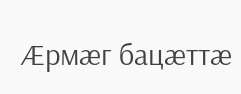Ӕрмӕг бацӕттӕ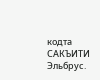кодта
САКЪИТИ Эльбрус.